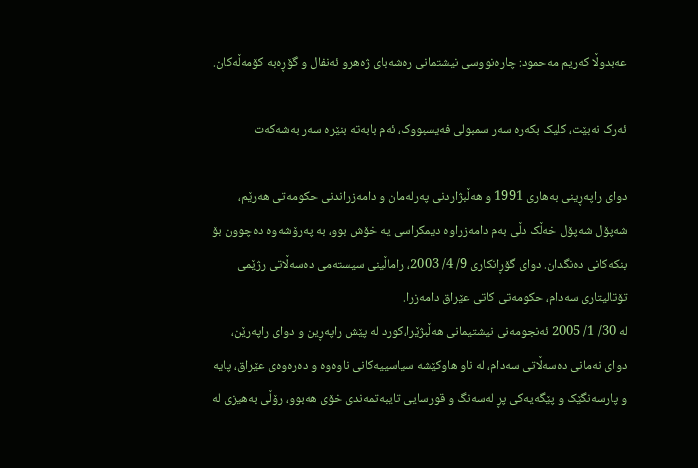عه‌بدوڵا که‌ریم مه‌حمود: چاره‌نووسی نیشتمانی ره‌شه‌بای ژه‌هرو ئه‌نفال و گۆڕه‌به‌ کۆمه‌ڵه‌کان.

ئەرک نەبێت، کلیک بکەرە سەر سمبولی فەیسبووک، ئەم بابەتە بنێرە سەر بەشەکەت

دوای راپه‌ڕینی به‌هاری 1991 و هه‌ڵبژاردنی په‌رله‌مان و دامه‌زراندنی حکومه‌تی هه‌رێم، شه‌پۆل شه‌پۆل خه‌ڵک دڵی به‌م دامه‌زراوه‌ دیمکراسی یه‌ خۆش بوو، به‌ په‌رۆشه‌وه‌ ده‌چوون بۆ بنکه‌کانی ده‌نگدان. دوای گۆڕانکاری 9/ 4/ 2003، راماڵینی سیسته‌می ده‌سه‌ڵاتی رژێمی تۆتالیتاری سه‌دام، حکومه‌تی کاتی عێراق دامه‌زرا.
له‌ 30/ 1/ 2005 ئه‌نجومه‌نی نیشتیمانی هه‌ڵبژێرا،کورد له‌ پێش راپه‌ڕین و دوای راپه‌رێن، دوای نه‌مانی ده‌سه‌ڵاتی سه‌دام، له‌ ناو هاوکێشه‌ سیاسییه‌کانی ناوه‌وه‌ و ده‌ره‌وه‌ی عێراق، پایه‌ و پارسه‌نگێک و پێگه‌یه‌کی پڕ له‌سه‌نگ و قورسایی تایبه‌تمه‌ندی خۆی هه‌بوو، رۆڵی به‌هیزی له‌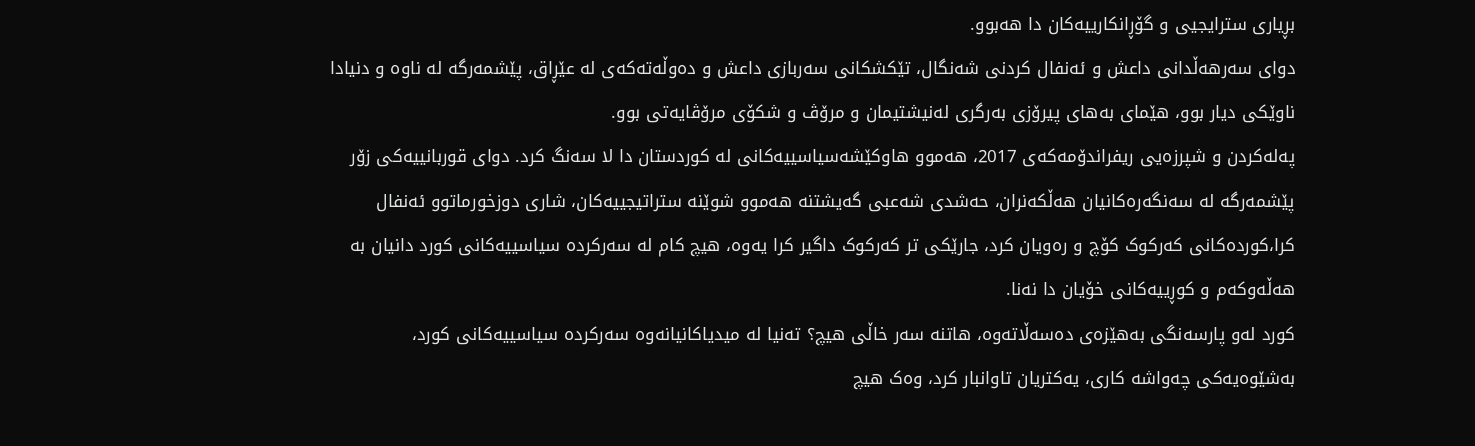بڕیاری سترایجیی و گۆڕانکارییه‌کان دا هه‌بوو.
دوای سه‌رهه‌ڵدانی داعش و ئه‌نفال کردنی شه‌نگال، تێكشکانی سه‌ربازی داعش و ده‌وڵه‌ته‌که‌ی له‌ عێڕاق، پێشمه‌رگه له‌ ناوه ‌و دنیادا ناوێکی دیار بوو‌، هێمای به‌های پیرۆزی به‌رگری له‌نیشتیمان و مرۆڤ و شکۆی مرۆڤایه‌تی بوو.
په‌له‌کردن و شپرزه‌یی ریفراندۆمه‌که‌ی 2017، هه‌موو هاوکێشه‌سیاسییه‌کانی له‌ کوردستان دا لا سه‌نگ کرد. دوای قوربانییه‌کی زۆر پێشمه‌رگه ‌له‌ سه‌نگه‌ره‌کانیان هه‌ڵکه‌نران، حه‌شدی شه‌عبی گه‌یشتنه‌ هه‌موو شوێنه‌ ستراتیجییه‌کان، شاری دوزخورماتوو ئه‌نفال کرا،کورده‌کانی که‌رکوک کۆچ و ره‌ویان کرد، جارێکی تر که‌رکوک داگیر کرا ‌یه‌وه‌، هیچ کام له‌ سه‌رکرده‌ سیاسییه‌کانی کورد دانیان به‌ هه‌ڵه‌وکه‌م و کوڕییه‌کانی خۆیان دا نه‌نا.
کورد له‌و پارسه‌نگی به‌هێزه‌ی ده‌سه‌ڵاته‌وه‌، هاتنه‌ سه‌ر خاڵی هیچ؟ ته‌نیا له‌ میدیاکانیانه‌وه‌ سه‌رکرده‌ سیاسییه‌کانی کورد، به‌شێوه‌یه‌کی چه‌واشه‌ کاری، یه‌کتریان تاوانبار کرد، وه‌ک هیچ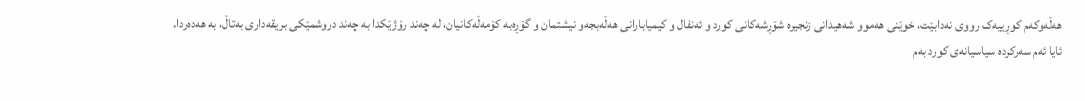هه‌ڵه‌وکه‌م کوڕییه‌ک رووی نه‌دابێت، خوێنی هه‌موو شه‌هیدانی زنجیره‌ شۆڕشه‌کانی کورد و ئه‌نفال و کیمیابارانی هه‌ڵه‌بجه‌و نیشتمان و گۆڕه‌به‌ کۆمه‌ڵه‌کانیان، له‌ چه‌ند رۆژێکدا به چه‌ند دروشمێکی بریقه‌داری به‌تاڵ، به‌ هه‌ده‌ردا.
ئایا ئه‌م سه‌رکرده‌ سیاسیانه‌ی کورد به‌م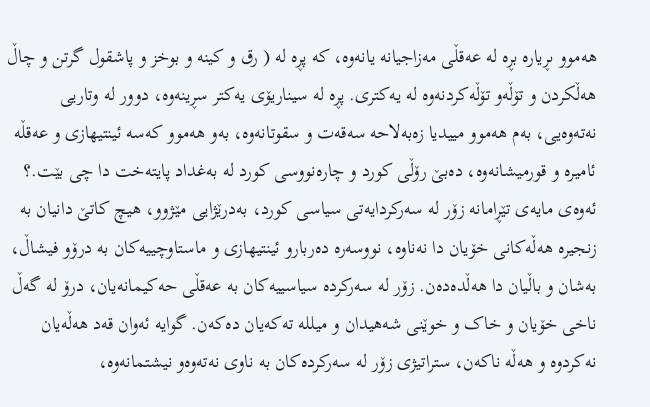هه‌موو ىڕیاره‌ بڕه‌ له عه‌قڵی مه‌زاجیانه یانه‌وه، که‌ پڕه‌ له‌ ( رق و کینه‌ و بوخز و پاشقول گرتن و چاڵ هه‌ڵکردن و تۆڵه‌و تۆڵه‌کردنه‌وه‌ له‌ یه‌کتری. پڕه‌ له‌ سیناریۆی یه‌کتر سڕینه‌وه‌، دوور له‌ وتاریی نه‌ته‌وه‌یی، به‌م هه‌موو مییدیا زه‌به‌لاحه‌ سه‌قه‌ت و سقوتانه‌وه‌، به‌و هه‌موو که‌سه‌ ئینتیهازی و عه‌قڵه‌ ئامیره‌ و قورمیشانه‌وه‌، ده‌بێ رۆڵی کورد و چاره‌نووسی کورد له‌ به‌غداد پایته‌خت دا چی بێت.؟
ئه‌وه‌ی مایه‌ی تێڕامانه‌ زۆر له‌ سه‌رکردایه‌تی سیاسی کورد، به‌درێژایی مێژوو، هیچ کاتێ دانیان به‌‌ زنجیره‌ هه‌ڵه‌کانی خۆیان دا نه‌ناوه‌، نووسه‌ره‌ ده‌ربارو ئینتیهازی و ماستاوچییه‌کان به‌ درۆو فیشاڵ، به‌شان و باڵیان دا هه‌ڵده‌ده‌ن. زۆر له‌ سه‌رکرده‌ سیاسییه‌کان به‌ عه‌قڵی حه‌کیمانه‌یان، درۆ له‌ گه‌ڵ ناخی خۆیان و خاک و خوێنی شه‌هیدان و میلله‌ ته‌که‌یان ده‌که‌ن. گوایه‌ ئه‌وان قه‌د هه‌ڵه‌یان نه‌کردوه‌ و هه‌ڵه‌ ناکه‌ن، ستراتیژی زۆر له‌ سه‌رکرده‌کان به‌ ناوی نه‌ته‌وه‌و نیشتمانه‌وه‌،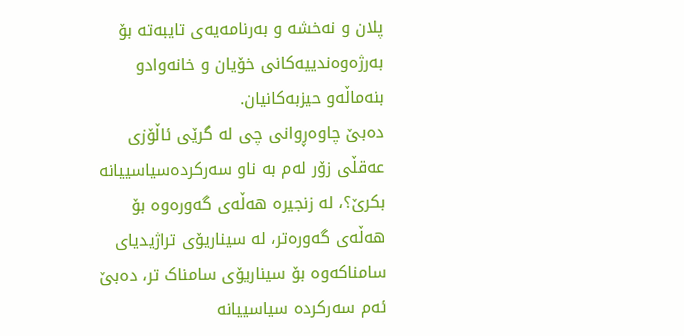پلان و نه‌خشه‌ و به‌رنامه‌یه‌ی تایبه‌ته‌ بۆ به‌رژه‌وه‌ندییه‌کانی خۆیان و خانه‌وادو بنه‌ماڵه‌و حیزبه‌کانیان.
ده‌بێ چاوه‌ڕوانی چی له‌ گرێی ئاڵۆزی عه‌قڵی زۆر له‌م به‌ ناو سه‌رکرده‌سیاسییانه بکرێ؟، له‌ زنجیره‌ هه‌ڵه‌ی گه‌وره‌وه‌ بۆ هه‌ڵه‌ی گه‌وره‌تر، له‌ سیناریۆی تراژیدیای سامناکه‌وه‌ بۆ سیناریۆی سامناک تر، ده‌بێ ئه‌م سه‌رکرده‌ سیاسییانه‌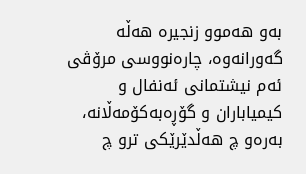به‌و هه‌موو زنجیره‌ هه‌ڵه‌ گه‌ورانه‌وه‌، چاره‌نووسی مرۆڤی ئه‌م نیشتمانی ئه‌نفال و کیمیاباران و گۆڕه‌به‌کۆمه‌ڵانه‌، به‌ره‌و چ هه‌ڵدێرێکی ترو چ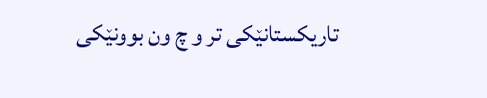تاریکستانێکی تر و چ ون بوونێکی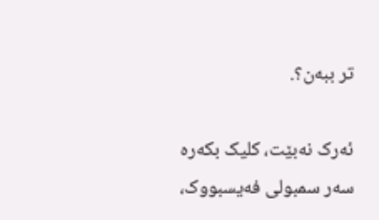تر ببه‌ن؟.

ئەرک نەبێت، کلیک بکەرە سەر سمبولی فەیسبووک،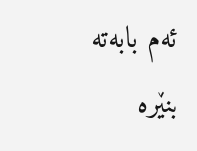ئەم بابەتە بنێرە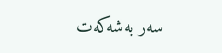سەر بەشەکەت